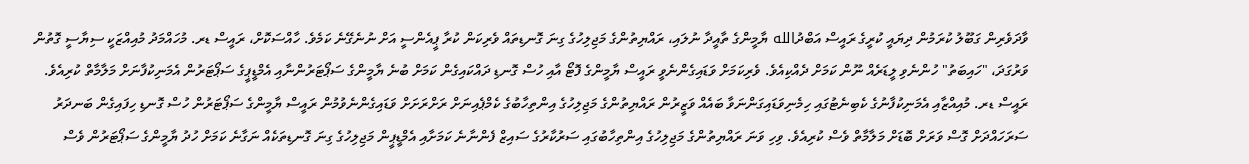ވާދަވެރިން ގަބޫލު ކުރަމުން ދިޔައީ ކުރީގެ ރައީސް އަބްދުالله ޔާމީންގެ ތާއީދާ ނުލައި، ރައްޔިތުންގެ މަޖިލިހުގެ ގިނަ ގޮނޑިތައް ވެރިކަން ކުރާ ޕީއެންސީ އަށް ނުނެގޭނެ ކަމެވެ. ހާއްސަކޮށް، ރައީސް ޑރ. މުހައްމަދު މުއިއްޒަކީ ސިޔާސީ ގޮތުން ވަރުގަދަ، "ހައިބަތު" ހުންނެވި ލީޑަރެއް ނޫން ކަމަށް ދެއްކިއެވެ. ވެރިކަމަށް ވަޑައިގެންނެވީ ރައީސް ޔާމީންގެ ފޮޓޯ އާއި ހުސް ގޮނޑި ދައްކައިގެން ކަމަށް ބުނެ ޔާމީންގެ ސަޕޯޓަރުންނާއި އެމްޑީޕީގެ ސަޕޯޓަރުން އެމަނިކުފާނަށް މަލާމާތް ކުރިއެވެ.
ރައީސް ޑރ. މުއިއްޒާއި އެމަނިކުފާނުގެ ކެބިނެޓުގައި ހިމެނިވަޑައިގަންނަވާ ބައެއް ވަޒީރުން ރައްޔިތުންގެ މަޖިލިހުގެ އިންތިހާބުގެ ކެމްޕެއިނަށް ރަށްރަށަށް ވަޑައިގެންނެވުމުން ރައީސް ޔާމީންގެ ސަޕޯޓަރުން ހުސް ގޮނޑި ހިފައިގެން ބަނދަރު ސަރަހައްދަށް ގޮސް ވަރަށް ބޮޑަށް މަލާމާތް ވެސް ކުރިއެވެ. ވިހި ވަނަ ރައްޔިތުންގެ މަޖިލިހުގެ އިންތިހާބުގައި ސަރުކާރުގެ ސައިޒް ފެންނާނެ ކަމަށާއި އެމްޑީޕީން މަޖިލިހުގެ ގިނަ ގޮނޑިތަކެއް ނަގާނެ ކަމަށް ހުދު ޔާމީންގެ ސަޕޯޓަރުން ވެސް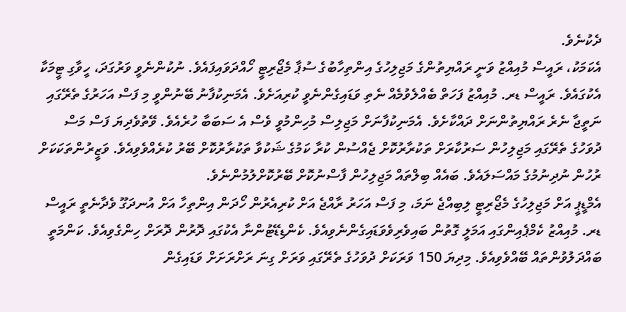ދެކުނެވެ.
އެކަމަކު، ރައީސް މުއިއްޒު ވަނީ ރައްޔިތުންގެ މަޖިލިހުގެ އިންތިހާބުގެ ސުޕާ މެޖޯރިޓީ ހޯއްދަވައިފައެވެ. ނުކުންނެވީ ވަރުގަދަ، ހީވާގި ޓީމަކާ އެކުގައެވެ. ރައީސް ޑރ. މުއިއްޒު ފަހަތް ބެއްލެވުމެއް ނެތި ވަޑައިގެންނެވީ ކުރިއަށެވެ. އެމަނިކުފާނު ބޭނުންވީ މި ފަސް އަހަރުގެ ތެރޭގައި ނަތީޖާ ނެރެ ރައްޔިތުންނަށް ދައްކާށެވެ. އެމަނިކުފާނަށް މަޖިލިސް މުހިންމުވީ ވެސް އެ ސަބަބާ ހުރެއެވެ. ވޭތުވެދިޔަ ފަސް މަސް ދުވަހުގެ ތެރޭގައި މަޖިލިހުން ސަރުކާރަށް ތަކުރާރުކޮށް ޖެއްސުން ކުރާ ކަމުގެ ޝަކުވާ ތަކުރާރުކޮށް ބޭރު ކުރެއްވެވިއެވެ. ވަޒީރުންތަކަކަށް ރުހުން ނުދިނުމުގެ މައްސަލައެވެ. ބައެއް ބިލްތައް މަޖިލިހުން ފާސްނުކޮށް ބޭރުކޮށްލުމުންނެވެ.
އެމްޑީޕީ އަށް މަޖިލިހުގެ މެޖޯރިޓީ ލިބިއްޖެ ނަމަ، މި ފަސް އަހަރު ރާއްޖެ އަށް ކުރިއެރުން ހޯދަން އިންތިހާ އަށް އުނދަގޫ ވެދާނެތީ ރައީސް ޑރ. މުއިއްޒު ކެމްޕެއިންގައި އަމަލީ ގޮތުން ބައިވެރިވެވަޑައިގެންނެވިއެވެ. ކެންޑިޑޭޓުންނާ އެކުގައި ދޮރުން ދޮރަށް ހިންގެވިއެވެ. ކަންމަތީ ބައްދަލުވުންތައް ބޭއްވެވިއެވެ. މިދިޔަ 150 ވަރަކަށް ދުވަހުގެ ތެރޭގައި ވަރަށް ގިނަ ރަށްރަށަށް ވަޑައިގެން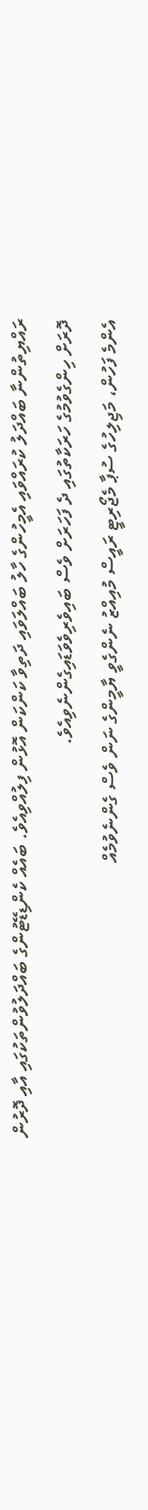ރައްޔިތުންނާ ބައްދަލު ކުރައްވައި އެމީހުންގެ ހާލު ބައްލަވައި ދަތިވާ ކަންކަން އޮޅުން ފިލުއްވިއެވެ. ބައެއް ކެންޑިޑޭޓުންގެ ބައްދަލުވުންތަކުގައި އާއި ދޮރުން ދޮރަށް ހިންގެވުމުގެ ހަރަކާތުގައި ދެ ފަހަރަށް ވެސް ބައިވެރިވެވަޑައިގެންނެވިއެވެ.
އެންމެ ފަހުން، މަޖިލިހުގެ ސުޕާ މެޖޯރިޓީ ރައީސް މުއިއްޒު ނެންގެވީ ޔާމީންގެ ނަން ވެސް ގެންނެވުމެއް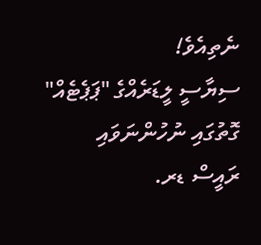ނެތިއެވެ!
ސިޔާސީ ލީޑަރެއްގެ "ޕަޕެޓެއް" ގޮތުގައި ނުހުންނަވައި ރައީސް ޑރ.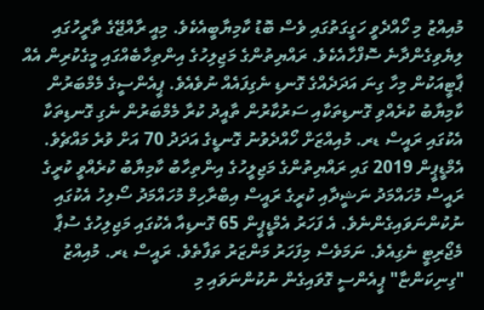މުއިއްޒު މި ހޯއްދެވީ ހަގީގަތުގައި ވެސް ބޮޑު ކާމިޔާބީއެކެވެ. މިއީ ރާއްޖޭގެ ތާރީހުގައި ލިޔެވިގެންދާނެ ސޮފްހާއެކެވެ. ރައްޔިތުންގެ މަޖިލިހުގެ އިންތިހާބެއްގައި މީގެކުރިން އެއް ޕާޓީއަކުން މިހާ ގިނަ އަދަދެއްގެ ގޮނޑި ނެގިފައެއް ނުވެއެވެ. ޕީއެންސީގެ މެމްބަރުން ކާމިޔާބު ކުރެއްވި ގޮނޑިތަކާއި ސަރުކާރުން ތާއީދު ކުރާ މެމްބަރުން ނެގި ގޮނޑިތަކާ އެކުގައި ރައީސް ޑރ. މުއިއްޒަށް ހޯއްދެވުނު ގޮނޑީގެ އަދަދު 70 އަށް ވުރެ މައްޗެވެ.
އެމްޑީޕީން 2019 ގައި ރައްޔިތުންގެ މަޖިލީހުގެ އިންތިހާބު ކާމިޔާބު ކުރެއްވީ ކުރީގެ ރައީސް މުހައްމަދު ނަޝީދާއި ކުރީގެ ރައީސް އިބްރާހިމް މުހައްމަދު ސޯލިހު އެކުގައި ނުކުންނަވައިގެންނެވެ. އެ ފަހަރު އެމްޑީޕީން 65 ގޮނޑިއާ އެކުގައި މަޖިލިހުގެ ސުޕާ މެޖޯރިޓީ ނެގިއެވެ. ނަމަވެސް މިފަހަރު މަންޒަރު ތަފާތެވެ. ރައީސް ޑރ. މުއިއްޒު "ގިނިކަންޏާ" ޕީއެންސީ ގޮވައިގެން ނުކުންނަވައި މި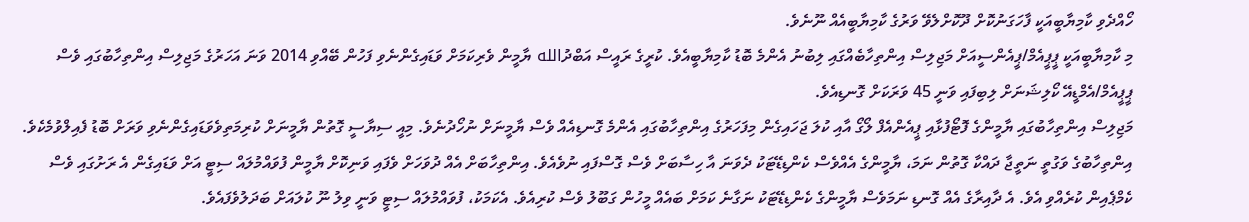ހޯއްދެވި ކާމިޔާބީއަކީ ފާހަގަނުކޮށް ދޫކޮށްލެވޭ ވަރުގެ ކާމިޔާބީއެއް ނޫނެވެ.
މި ކާމިޔާބީއަކީ ޕީޕީއެމް/ޕީއެންސީއަށް މަޖިލިސް އިންތިހާބެއްގައި ލިބުނު އެންމެ ބޮޑު ކާމިޔާބީއެވެ. ކުރީގެ ރައީސް އަބްދުالله ޔާމީން ވެރިކަމަށް ވަޑައިގެންނެވި ފަހުން ބޭއްވި 2014 ވަނަ އަހަރުގެ މަޖިލިސް އިންތިހާބުގައި ވެސް ޕީޕީއެމް/އެމްޑީއޭ ކޯލިޝަނަށް ލިބިފައި ވަނީ 45 ވަރަކަށް ގޮނޑިއެވެ.
މަޖިލިސް އިންތިހާބުގައި ޔާމީންގެ ފޮޓޯފުޅާއި ޕީއެންއެފް ލޯގޯ އާއި ކުލަ ޖަހައިގެން މިފަހަރުގެ އިންތިހާބުގައި އެންމެ ގޮނޑިއެއް ވެސް ޔާމީނަށް ނުހޯދުނެވެ. މިއީ ސިޔާސީ ގޮތުން ޔާމީނަށް ކުރިމަތިވެވަޑައިގެންނެވި ވަރަށް ބޮޑު ފެއިލްވުމެކެވެ. އިންތިހާބުގެ ވަގުތީ ނަތީޖާ ދައްކާ ގޮތުން ނަމަ، ޔާމީންގެ އެއްވެސް ކެންޑިޑޭޓަކު ދެވަނަ އާ ހިސާބަށް ވެސް ގޮސްފައި ނުވެއެވެ. އިންތިހާބަށް އެއް ދުވަހަށް ވެފައި ވަނިކޮށް ޔާމީން ފުވައްމުލައް ސިޓީ އަށް ވަޑައިގެން އެ ރަށުގައި ވެސް ކެމްޕެއިން ކުރެއްވި އެވެ. އެ ދާއިރާގެ އެއް ގޮނޑި ނަމަވެސް ޔާމީންގެ ކެންޑިޑޭޓަކު ނަގާނެ ކަމަށް ބައެއް މީހުން ގަބޫލު ވެސް ކުރިއެވެ. އެކަމަކު، ފުވައްމުލައް ސިޓީ ވަނީ ވިލު ނޫ ކުލައަށް ބަދަލުވެފައެވެ.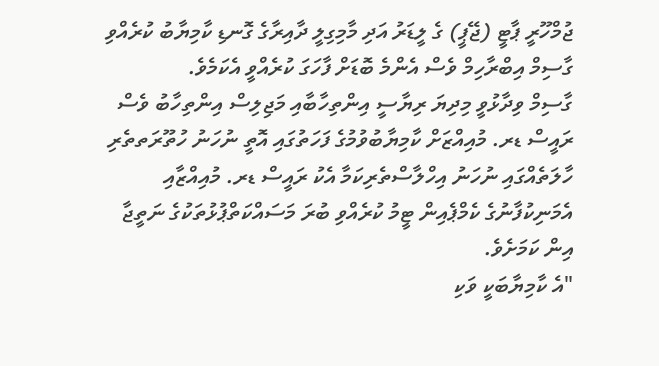ޖުމްހޫރީ ޕާޓީ (ޖޭޕީ) ގެ ލީޑަރު އަދި މާމިގިލީ ދާއިރާގެ ގޮނޑި ކާމިޔާބު ކުރެއްވި ގާސިމް އިބްރާހިމް ވެސް އެންމެ ބޮޑަށް ފާހަގަ ކުރެއްވީ އެކަމެވެ.
ގާސިމް ވިދާޅުވީ މިދިޔަ ރިޔާސީ އިންތިހާބާއި މަޖިލިސް އިންތިހާބު ވެސް ރައީސް ޑރ. މުއިއްޒަށް ކާމިޔާބުވުމުގެ ފަހަތުގައި އޮތީ ނުހަނު ހުތޫރަތތެރި ހާލަތެއްގައި ނުހަނު އިހްލާސްތެރިކަމާ އެކު ރައީސް ޑރ. މުއިއްޒާއި އެމަނިކުފާނުގެ ކެމްޕެއިން ޓީމު ކުރެއްވި ބުރަ މަސައްކަތްޕުޅުތަކުގެ ނަތީޖާ އިން ކަމަށެވެ.
"އެ ކާމިޔާބަކީ ވަކި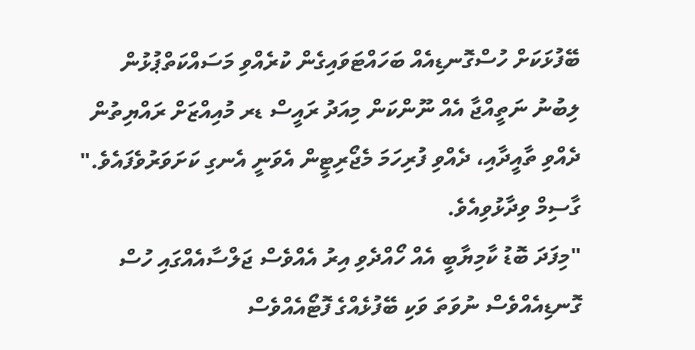ބޭފުޅަކަށް ހުސްގޮނޑިއެއް ބަހައްޓަވައިގެން ކުރެއްވި މަސައްކަތްޕުޅުން ލިބުނު ނަތީއްޖާ އެއް ނޫންކަން މިއަދު ރައީސް ޑރ މުއިއްޒަށް ރައްޔިތުން ދެއްވި ތާއީދާއި، ދެއްވި ފުރިހަމަ މެޖޯރިޓީން އެވަނީ އެނގި ކަށަވަރުވެފައެވެ." ގާސިމް ވިދާޅުވިއެވެ.
"މިފަދަ ބޮޑު ކާމިޔާބީ އެއް ހޯއްދެވި އިރު އެއްވެސް ޖަލްސާއެއްގައި ހުސް ގޮނޑިއެއްވެސް ނުވަތަ ވަކި ބޭފުޅެއްގެ ފޮޓޯއެއްވެސް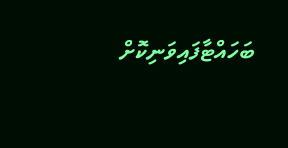ބަހައްޓާފައިވަނިކޮށް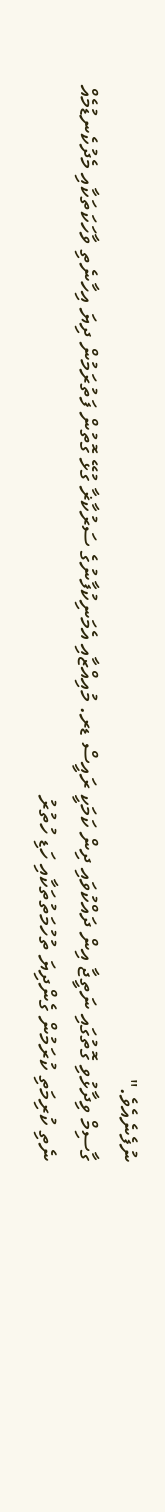ނުފެނެއެވެ."
ގާސިމް ވިދާޅުވި ގޮތުގައި ނަތީޖާ އިން ދައްކުވައި ދިން ކަމަކީ ރައީސް ޑރ. މުއިއްޒާއި އެމަނިކުފާނުގެ ސަރުކާޜާ ގުޅޭ ގޮތުން ފަތުރަމުން ދިޔަ އިހާނެތި ވާހަކަތަކާއި މެދުކެނޑުމެއް ނެތި ކުރިމަތި ކުރަމުން ގެންދިޔަ ތުހުމަތުތަކާއި ހަޑި ހުތުރު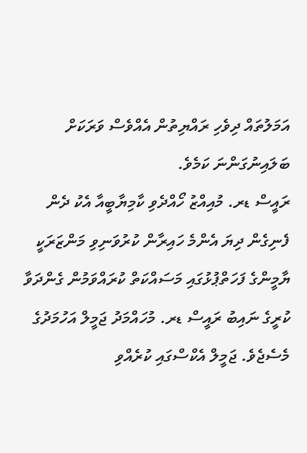އަމަލުތައް ދިވެހި ރައްޔިތުން އެއްވެސް ވަރަކަށް ބަލައިނުގަންނަ ކަމެވެ.
ރައީސް ޑރ. މުއިއްޒު ހޯއްދެވި ކާމިޔާބީއާ އެކު ދެން ފެނިގެން ދިޔަ އެންމެ ހައިރާން ކުރުވަނިވި މަންޒަރަކީ ޔާމީންގެ ފަހަތްޕުޅުގައި މަސައްކަތް ކުރައްވަމުން ގެންދަވާ ކުރީގެ ނައިބު ރައީސް ޑރ. މުހައްމަދު ޖަމީލް އަހުމަދުގެ މެސެޖެވެ. ޖަމީލް އެކްސްގައި ކުރެއްވި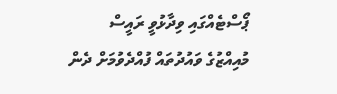ޕޯސްޓެއްގައި ވިދާޅުވީ ރައީސް މުއިއްޒުގެ ވައުދުތައް ފުއްދެވުމަށް ދެން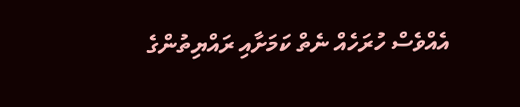އެއްވެސް ހުރަހެއް ނެތް ކަމަށާއި ރައްޔިތުންގެ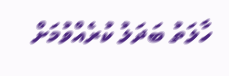ހާލަތު ބަދަލު ކުރެއްވުމަށް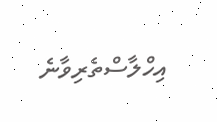އިހްލާސްތެރިވާނެ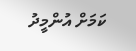ކަމަށް އުންމީދު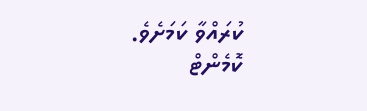ކުރައްވާ ކަމަށެވެ.
ކޮމެންޓް